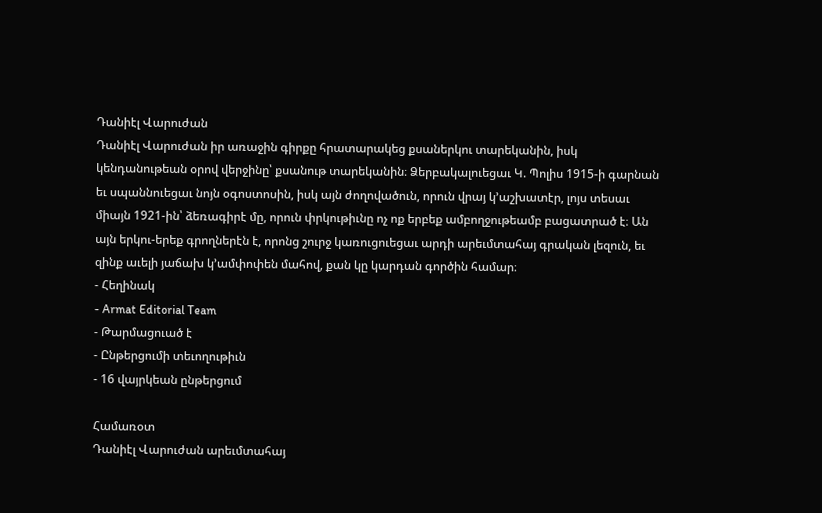Դանիէլ Վարուժան
Դանիէլ Վարուժան իր առաջին գիրքը հրատարակեց քսաներկու տարեկանին, իսկ կենդանութեան օրով վերջինը՝ քսանութ տարեկանին։ Ձերբակալուեցաւ Կ. Պոլիս 1915-ի գարնան եւ սպաննուեցաւ նոյն օգոստոսին, իսկ այն ժողովածուն, որուն վրայ կ՚աշխատէր, լոյս տեսաւ միայն 1921-ին՝ ձեռագիրէ մը, որուն փրկութիւնը ոչ ոք երբեք ամբողջութեամբ բացատրած է։ Ան այն երկու-երեք գրողներէն է, որոնց շուրջ կառուցուեցաւ արդի արեւմտահայ գրական լեզուն, եւ զինք աւելի յաճախ կ՚ամփոփեն մահով, քան կը կարդան գործին համար։
- Հեղինակ
- Armat Editorial Team
- Թարմացուած է
- Ընթերցումի տեւողութիւն
- 16 վայրկեան ընթերցում

Համառօտ
Դանիէլ Վարուժան արեւմտահայ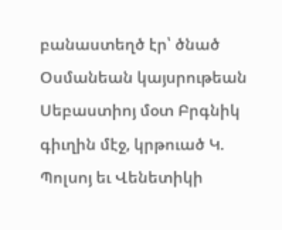բանաստեղծ էր՝ ծնած Օսմանեան կայսրութեան Սեբաստիոյ մօտ Բրգնիկ գիւղին մէջ, կրթուած Կ. Պոլսոյ եւ Վենետիկի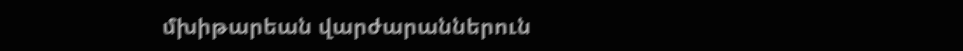մխիթարեան վարժարաններուն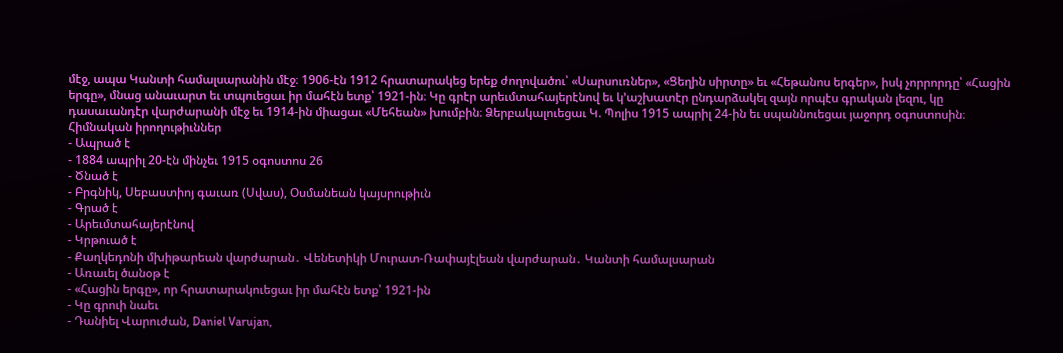մէջ, ապա Կանտի համալսարանին մէջ։ 1906-էն 1912 հրատարակեց երեք ժողովածու՝ «Սարսուռներ», «Ցեղին սիրտը» եւ «Հեթանոս երգեր», իսկ չորրորդը՝ «Հացին երգը», մնաց անաւարտ եւ տպուեցաւ իր մահէն ետք՝ 1921-ին։ Կը գրէր արեւմտահայերէնով եւ կ՚աշխատէր ընդարձակել զայն որպէս գրական լեզու, կը դասաւանդէր վարժարանի մէջ եւ 1914-ին միացաւ «Մեհեան» խումբին։ Ձերբակալուեցաւ Կ. Պոլիս 1915 ապրիլ 24-ին եւ սպաննուեցաւ յաջորդ օգոստոսին։
Հիմնական իրողութիւններ
- Ապրած է
- 1884 ապրիլ 20-էն մինչեւ 1915 օգոստոս 26
- Ծնած է
- Բրգնիկ, Սեբաստիոյ գաւառ (Սվաս), Օսմանեան կայսրութիւն
- Գրած է
- Արեւմտահայերէնով
- Կրթուած է
- Քաղկեդոնի մխիթարեան վարժարան․ Վենետիկի Մուրատ-Ռափայէլեան վարժարան․ Կանտի համալսարան
- Առաւել ծանօթ է
- «Հացին երգը», որ հրատարակուեցաւ իր մահէն ետք՝ 1921-ին
- Կը գրուի նաեւ
- Դանիել Վարուժան, Daniel Varujan,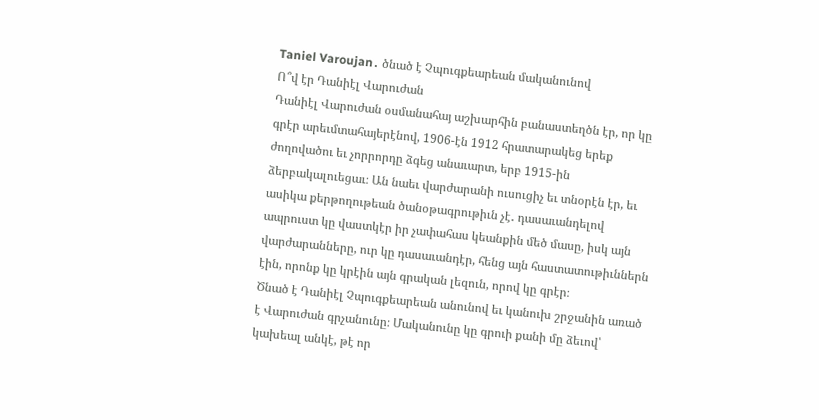Taniel Varoujan․ ծնած է Չպուգքեարեան մականունով
Ո՞վ էր Դանիէլ Վարուժան
Դանիէլ Վարուժան օսմանահայ աշխարհին բանաստեղծն էր, որ կը գրէր արեւմտահայերէնով, 1906-էն 1912 հրատարակեց երեք ժողովածու եւ չորրորդը ձգեց անաւարտ, երբ 1915-ին ձերբակալուեցաւ։ Ան նաեւ վարժարանի ուսուցիչ եւ տնօրէն էր, եւ ասիկա քերթողութեան ծանօթագրութիւն չէ․ դասաւանդելով ապրուստ կը վաստկէր իր չափահաս կեանքին մեծ մասը, իսկ այն վարժարանները, ուր կը դասաւանդէր, հենց այն հաստատութիւններն էին, որոնք կը կրէին այն գրական լեզուն, որով կը գրէր։
Ծնած է Դանիէլ Չպուգքեարեան անունով եւ կանուխ շրջանին առած է Վարուժան գրչանունը։ Մականունը կը գրուի քանի մը ձեւով՝ կախեալ անկէ, թէ որ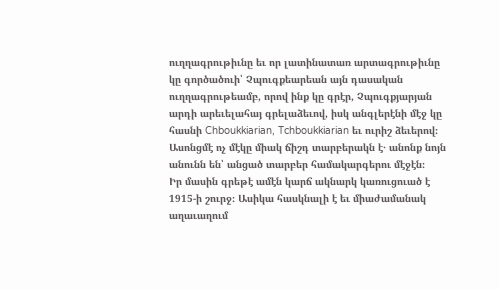ուղղագրութիւնը եւ որ լատինատառ արտագրութիւնը կը գործածուի՝ Չպուգքեարեան այն դասական ուղղագրութեամբ, որով ինք կը գրէր, Չպուգքյարյան արդի արեւելահայ գրելաձեւով, իսկ անգլերէնի մէջ կը հասնի Chboukkiarian, Tchboukkiarian եւ ուրիշ ձեւերով։ Ասոնցմէ ոչ մէկը միակ ճիշդ տարբերակն է․ անոնք նոյն անունն են՝ անցած տարբեր համակարգերու մէջէն։
Իր մասին գրեթէ ամէն կարճ ակնարկ կառուցուած է 1915-ի շուրջ։ Ասիկա հասկնալի է եւ միաժամանակ աղաւաղում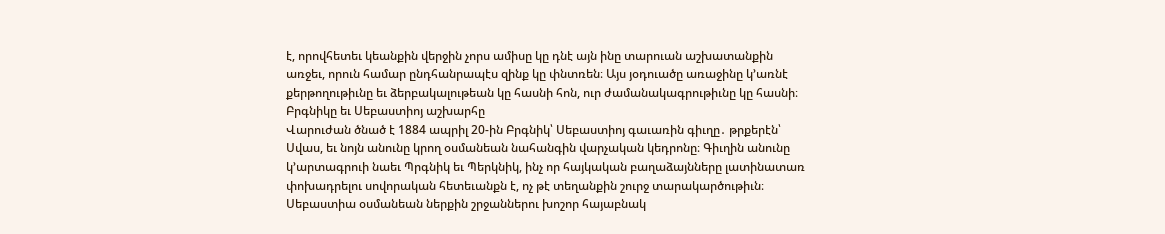է, որովհետեւ կեանքին վերջին չորս ամիսը կը դնէ այն ինը տարուան աշխատանքին առջեւ, որուն համար ընդհանրապէս զինք կը փնտռեն։ Այս յօդուածը առաջինը կ՚առնէ քերթողութիւնը եւ ձերբակալութեան կը հասնի հոն, ուր ժամանակագրութիւնը կը հասնի։
Բրգնիկը եւ Սեբաստիոյ աշխարհը
Վարուժան ծնած է 1884 ապրիլ 20-ին Բրգնիկ՝ Սեբաստիոյ գաւառին գիւղը․ թրքերէն՝ Սվաս, եւ նոյն անունը կրող օսմանեան նահանգին վարչական կեդրոնը։ Գիւղին անունը կ՚արտագրուի նաեւ Պրգնիկ եւ Պերկնիկ, ինչ որ հայկական բաղաձայնները լատինատառ փոխադրելու սովորական հետեւանքն է, ոչ թէ տեղանքին շուրջ տարակարծութիւն։
Սեբաստիա օսմանեան ներքին շրջաններու խոշոր հայաբնակ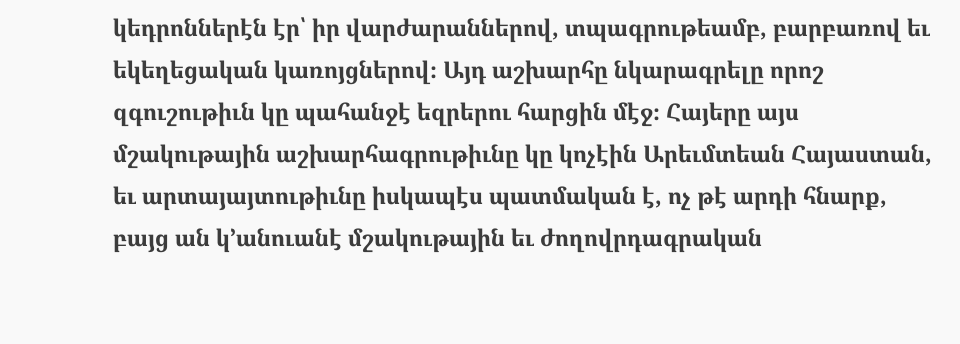կեդրոններէն էր՝ իր վարժարաններով, տպագրութեամբ, բարբառով եւ եկեղեցական կառոյցներով։ Այդ աշխարհը նկարագրելը որոշ զգուշութիւն կը պահանջէ եզրերու հարցին մէջ։ Հայերը այս մշակութային աշխարհագրութիւնը կը կոչէին Արեւմտեան Հայաստան, եւ արտայայտութիւնը իսկապէս պատմական է, ոչ թէ արդի հնարք, բայց ան կ՚անուանէ մշակութային եւ ժողովրդագրական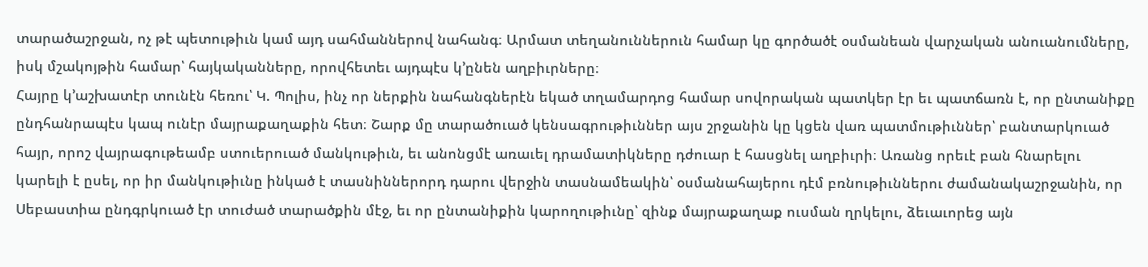տարածաշրջան, ոչ թէ պետութիւն կամ այդ սահմաններով նահանգ։ Արմատ տեղանուններուն համար կը գործածէ օսմանեան վարչական անուանումները, իսկ մշակոյթին համար՝ հայկականները, որովհետեւ այդպէս կ՚ընեն աղբիւրները։
Հայրը կ՚աշխատէր տունէն հեռու՝ Կ. Պոլիս, ինչ որ ներքին նահանգներէն եկած տղամարդոց համար սովորական պատկեր էր եւ պատճառն է, որ ընտանիքը ընդհանրապէս կապ ունէր մայրաքաղաքին հետ։ Շարք մը տարածուած կենսագրութիւններ այս շրջանին կը կցեն վառ պատմութիւններ՝ բանտարկուած հայր, որոշ վայրագութեամբ ստուերուած մանկութիւն, եւ անոնցմէ առաւել դրամատիկները դժուար է հասցնել աղբիւրի։ Առանց որեւէ բան հնարելու կարելի է ըսել, որ իր մանկութիւնը ինկած է տասնիններորդ դարու վերջին տասնամեակին՝ օսմանահայերու դէմ բռնութիւններու ժամանակաշրջանին, որ Սեբաստիա ընդգրկուած էր տուժած տարածքին մէջ, եւ որ ընտանիքին կարողութիւնը՝ զինք մայրաքաղաք ուսման ղրկելու, ձեւաւորեց այն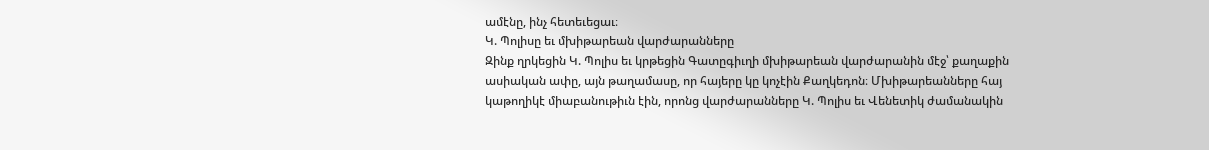ամէնը, ինչ հետեւեցաւ։
Կ. Պոլիսը եւ մխիթարեան վարժարանները
Զինք ղրկեցին Կ. Պոլիս եւ կրթեցին Գատըգիւղի մխիթարեան վարժարանին մէջ՝ քաղաքին ասիական ափը, այն թաղամասը, որ հայերը կը կոչէին Քաղկեդոն։ Մխիթարեանները հայ կաթողիկէ միաբանութիւն էին, որոնց վարժարանները Կ. Պոլիս եւ Վենետիկ ժամանակին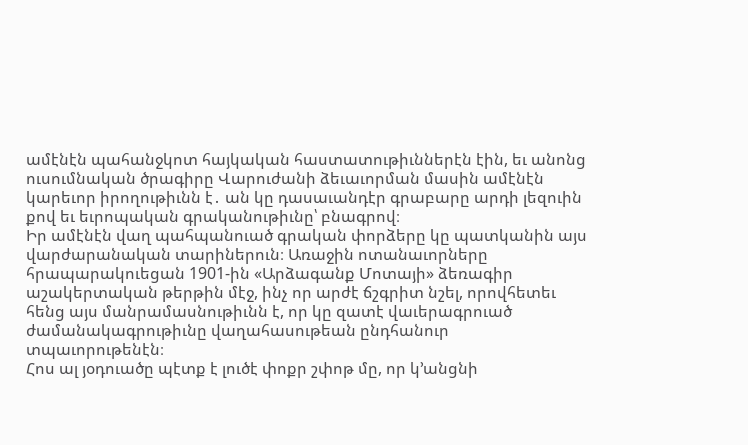ամէնէն պահանջկոտ հայկական հաստատութիւններէն էին, եւ անոնց ուսումնական ծրագիրը Վարուժանի ձեւաւորման մասին ամէնէն կարեւոր իրողութիւնն է․ ան կը դասաւանդէր գրաբարը արդի լեզուին քով եւ եւրոպական գրականութիւնը՝ բնագրով։
Իր ամէնէն վաղ պահպանուած գրական փորձերը կը պատկանին այս վարժարանական տարիներուն։ Առաջին ոտանաւորները հրապարակուեցան 1901-ին «Արձագանք Մոտայի» ձեռագիր աշակերտական թերթին մէջ, ինչ որ արժէ ճշգրիտ նշել, որովհետեւ հենց այս մանրամասնութիւնն է, որ կը զատէ վաւերագրուած ժամանակագրութիւնը վաղահասութեան ընդհանուր տպաւորութենէն։
Հոս ալ յօդուածը պէտք է լուծէ փոքր շփոթ մը, որ կ՚անցնի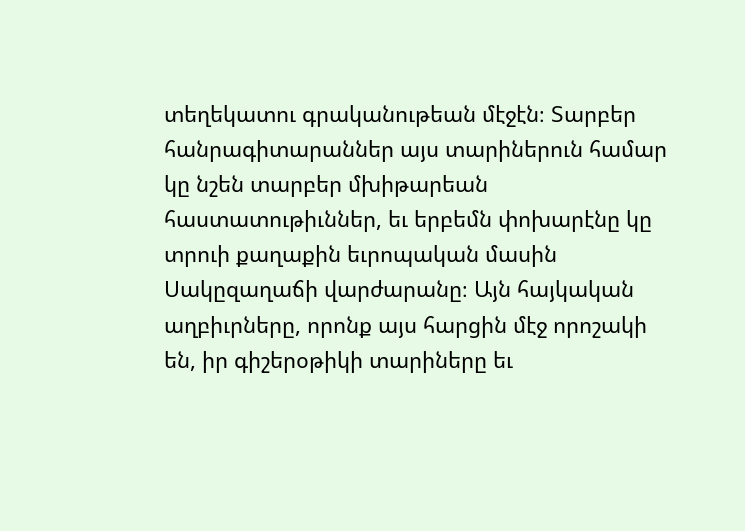տեղեկատու գրականութեան մէջէն։ Տարբեր հանրագիտարաններ այս տարիներուն համար կը նշեն տարբեր մխիթարեան հաստատութիւններ, եւ երբեմն փոխարէնը կը տրուի քաղաքին եւրոպական մասին Սակըզաղաճի վարժարանը։ Այն հայկական աղբիւրները, որոնք այս հարցին մէջ որոշակի են, իր գիշերօթիկի տարիները եւ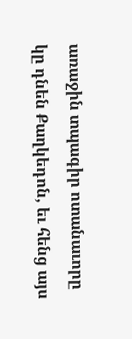առաջին տպագիր ոտանաւորը կը դնեն Քաղկեդոն, եւ հենց այս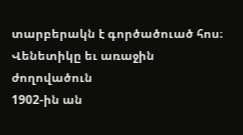տարբերակն է գործածուած հոս։
Վենետիկը եւ առաջին ժողովածուն
1902-ին ան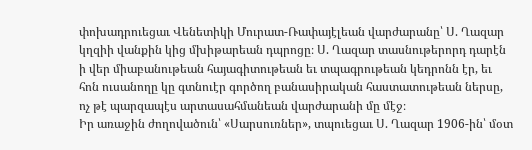փոխադրուեցաւ Վենետիկի Մուրատ-Ռափայէլեան վարժարանը՝ Ս. Ղազար կղզիի վանքին կից մխիթարեան դպրոցը։ Ս. Ղազար տասնութերորդ դարէն ի վեր միաբանութեան հայագիտութեան եւ տպագրութեան կեդրոնն էր, եւ հոն ուսանողը կը գտնուէր գործող բանասիրական հաստատութեան ներսը, ոչ թէ պարզապէս արտասահմանեան վարժարանի մը մէջ։
Իր առաջին ժողովածուն՝ «Սարսուռներ», տպուեցաւ Ս. Ղազար 1906-ին՝ մօտ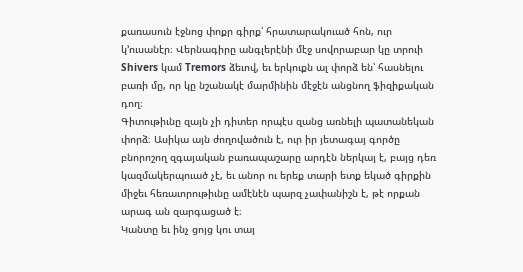քառասուն էջնոց փոքր գիրք՝ հրատարակուած հոն, ուր կ՚ուսանէր։ Վերնագիրը անգլերէնի մէջ սովորաբար կը տրուի Shivers կամ Tremors ձեւով, եւ երկուքն ալ փորձ են՝ հասնելու բառի մը, որ կը նշանակէ մարմինին մէջէն անցնող ֆիզիքական դող։
Գիտութիւնը զայն չի դիտեր որպէս զանց առնելի պատանեկան փորձ։ Ասիկա այն ժողովածուն է, ուր իր յետագայ գործը բնորոշող զգայական բառապաշարը արդէն ներկայ է, բայց դեռ կազմակերպուած չէ, եւ անոր ու երեք տարի ետք եկած գիրքին միջեւ հեռաւորութիւնը ամէնէն պարզ չափանիշն է, թէ որքան արագ ան զարգացած է։
Կանտը եւ ինչ ցոյց կու տայ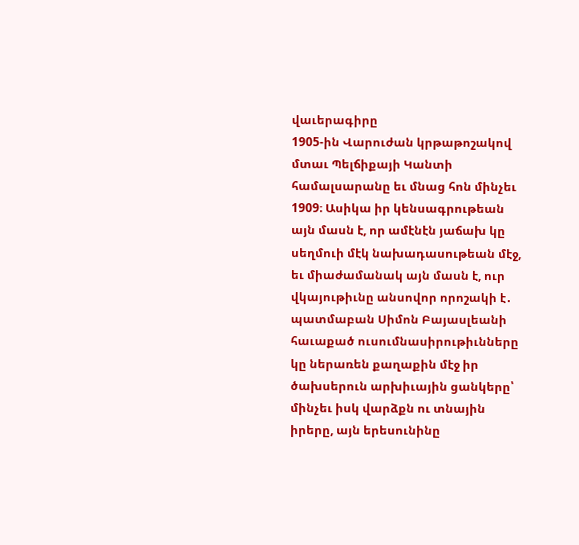վաւերագիրը
1905-ին Վարուժան կրթաթոշակով մտաւ Պելճիքայի Կանտի համալսարանը եւ մնաց հոն մինչեւ 1909։ Ասիկա իր կենսագրութեան այն մասն է, որ ամէնէն յաճախ կը սեղմուի մէկ նախադասութեան մէջ, եւ միաժամանակ այն մասն է, ուր վկայութիւնը անսովոր որոշակի է․ պատմաբան Սիմոն Բայասլեանի հաւաքած ուսումնասիրութիւնները կը ներառեն քաղաքին մէջ իր ծախսերուն արխիւային ցանկերը՝ մինչեւ իսկ վարձքն ու տնային իրերը, այն երեսունինը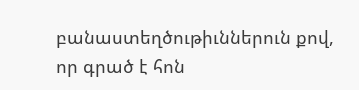բանաստեղծութիւններուն քով, որ գրած է հոն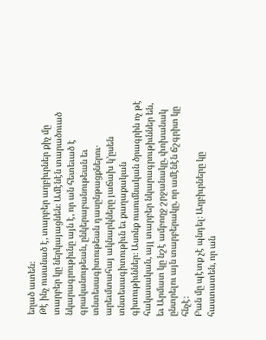եղած ատեն։
Թէ ինչ ուսանած է, տարբեր աղբիւրներ քիչ մը տարբեր կը ներկայացնեն։ Ամէնէն տարածուած նկարագրութիւնը այն է, որ ան հետեւած է գրականութեան, ընկերաբանութեան եւ տնտեսագիտութեան դասընթացքներու․ արեւմտահայ ակնարկները յաճախ կ՚ըսեն տնտեսագիտութիւն եւ քաղաքական գիտութիւններ։ Ասոնք ուսումնական ծրագրին ոչ թէ հակասական, այլ տարբեր նկարագրութիւններ են, եւ Արմատ կը նշէ ամբողջ շրջանակը, փոխանակ ընտրելու այն տարբերակը, որ ամէնէն ճշգրիտ կը հնչէ։
Բան մը պէտք չէ պնդել։ Աղբիւրները կը հաստատեն, որ ան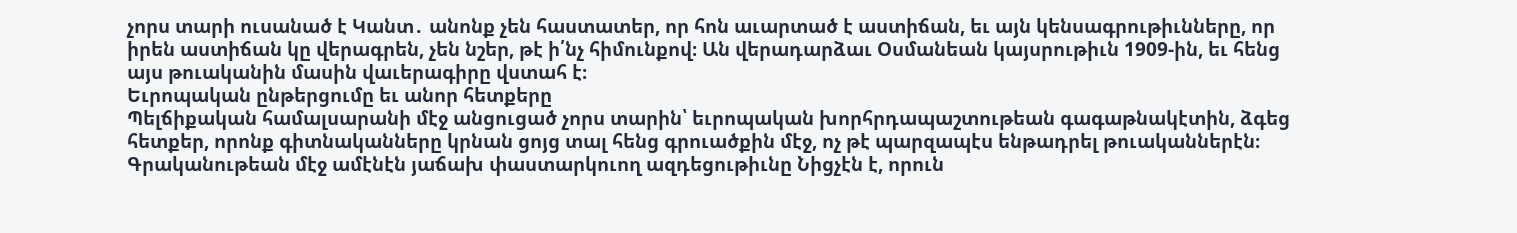չորս տարի ուսանած է Կանտ․ անոնք չեն հաստատեր, որ հոն աւարտած է աստիճան, եւ այն կենսագրութիւնները, որ իրեն աստիճան կը վերագրեն, չեն նշեր, թէ ի՛նչ հիմունքով։ Ան վերադարձաւ Օսմանեան կայսրութիւն 1909-ին, եւ հենց այս թուականին մասին վաւերագիրը վստահ է։
Եւրոպական ընթերցումը եւ անոր հետքերը
Պելճիքական համալսարանի մէջ անցուցած չորս տարին՝ եւրոպական խորհրդապաշտութեան գագաթնակէտին, ձգեց հետքեր, որոնք գիտնականները կրնան ցոյց տալ հենց գրուածքին մէջ, ոչ թէ պարզապէս ենթադրել թուականներէն։ Գրականութեան մէջ ամէնէն յաճախ փաստարկուող ազդեցութիւնը Նիցչէն է, որուն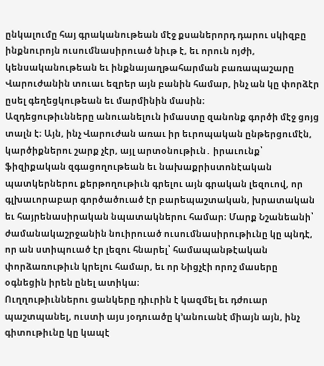ընկալումը հայ գրականութեան մէջ քսաներորդ դարու սկիզբը ինքնուրոյն ուսումնասիրուած նիւթ է, եւ որուն ոյժի, կենսականութեան եւ ինքնայաղթահարման բառապաշարը Վարուժանին տուաւ եզրեր այն բանին համար, ինչ ան կը փորձէր ըսել գեղեցկութեան եւ մարմինին մասին։
Ազդեցութիւնները անուանելուն իմաստը զանոնք գործի մէջ ցոյց տալն է։ Այն, ինչ Վարուժան առաւ իր եւրոպական ընթերցումէն, կարծիքներու շարք չէր, այլ արտօնութիւն․ իրաւունք՝ ֆիզիքական զգացողութեան եւ նախաքրիստոնէական պատկերներու քերթողութիւն գրելու այն գրական լեզուով, որ գլխաւորաբար գործածուած էր բարեպաշտական, խրատական եւ հայրենասիրական նպատակներու համար։ Մարք Նշանեանի՝ ժամանակաշրջանին նուիրուած ուսումնասիրութիւնը կը պնդէ, որ ան ստիպուած էր լեզու հնարել՝ համապանթէական փորձառութիւն կրելու համար, եւ որ Նիցչէի որոշ մասերը օգնեցին իրեն ընել ատիկա։
Ուղղութիւններու ցանկերը դիւրին է կազմել եւ դժուար պաշտպանել, ուստի այս յօդուածը կ՚անուանէ միայն այն, ինչ գիտութիւնը կը կապէ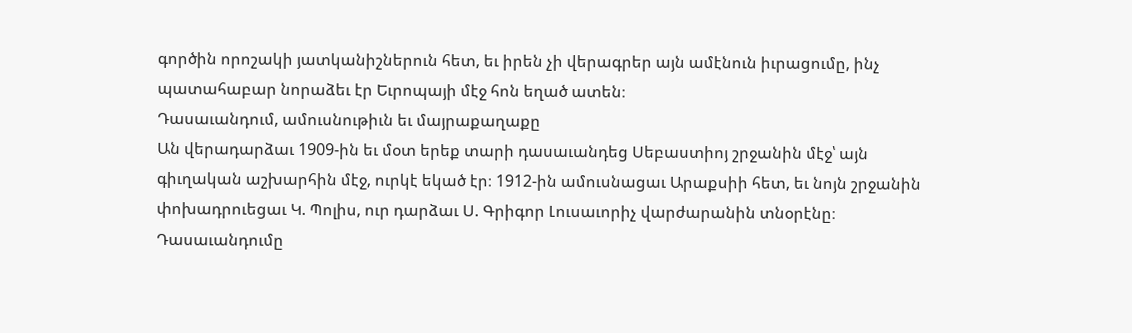գործին որոշակի յատկանիշներուն հետ, եւ իրեն չի վերագրեր այն ամէնուն իւրացումը, ինչ պատահաբար նորաձեւ էր Եւրոպայի մէջ հոն եղած ատեն։
Դասաւանդում, ամուսնութիւն եւ մայրաքաղաքը
Ան վերադարձաւ 1909-ին եւ մօտ երեք տարի դասաւանդեց Սեբաստիոյ շրջանին մէջ՝ այն գիւղական աշխարհին մէջ, ուրկէ եկած էր։ 1912-ին ամուսնացաւ Արաքսիի հետ, եւ նոյն շրջանին փոխադրուեցաւ Կ. Պոլիս, ուր դարձաւ Ս. Գրիգոր Լուսաւորիչ վարժարանին տնօրէնը։
Դասաւանդումը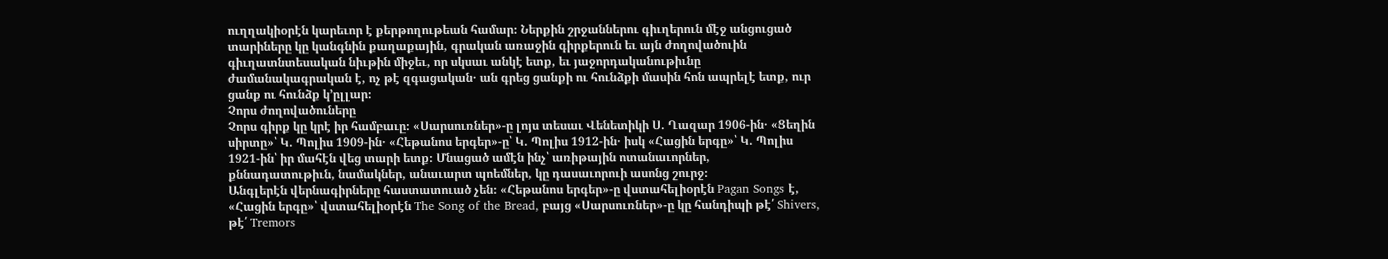ուղղակիօրէն կարեւոր է քերթողութեան համար։ Ներքին շրջաններու գիւղերուն մէջ անցուցած տարիները կը կանգնին քաղաքային, գրական առաջին գիրքերուն եւ այն ժողովածուին գիւղատնտեսական նիւթին միջեւ, որ սկսաւ անկէ ետք, եւ յաջորդականութիւնը ժամանակագրական է, ոչ թէ զգացական․ ան գրեց ցանքի ու հունձքի մասին հոն ապրելէ ետք, ուր ցանք ու հունձք կ՚ըլլար։
Չորս ժողովածուները
Չորս գիրք կը կրէ իր համբաւը։ «Սարսուռներ»-ը լոյս տեսաւ Վենետիկի Ս. Ղազար 1906-ին․ «Ցեղին սիրտը»՝ Կ. Պոլիս 1909-ին․ «Հեթանոս երգեր»-ը՝ Կ. Պոլիս 1912-ին․ իսկ «Հացին երգը»՝ Կ. Պոլիս 1921-ին՝ իր մահէն վեց տարի ետք։ Մնացած ամէն ինչ՝ առիթային ոտանաւորներ, քննադատութիւն, նամակներ, անաւարտ պոեմներ, կը դասաւորուի ասոնց շուրջ։
Անգլերէն վերնագիրները հաստատուած չեն։ «Հեթանոս երգեր»-ը վստահելիօրէն Pagan Songs է, «Հացին երգը»՝ վստահելիօրէն The Song of the Bread, բայց «Սարսուռներ»-ը կը հանդիպի թէ՛ Shivers, թէ՛ Tremors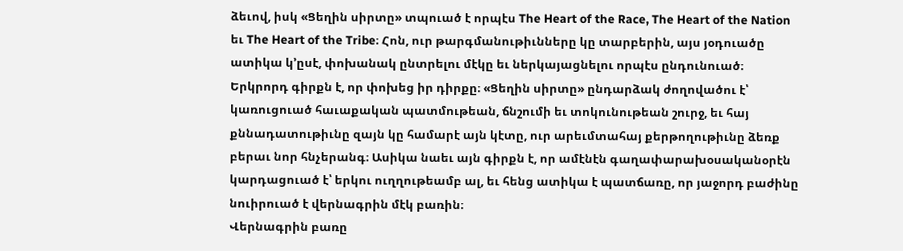ձեւով, իսկ «Ցեղին սիրտը» տպուած է որպէս The Heart of the Race, The Heart of the Nation եւ The Heart of the Tribe։ Հոն, ուր թարգմանութիւնները կը տարբերին, այս յօդուածը ատիկա կ՚ըսէ, փոխանակ ընտրելու մէկը եւ ներկայացնելու որպէս ընդունուած։
Երկրորդ գիրքն է, որ փոխեց իր դիրքը։ «Ցեղին սիրտը» ընդարձակ ժողովածու է՝ կառուցուած հաւաքական պատմութեան, ճնշումի եւ տոկունութեան շուրջ, եւ հայ քննադատութիւնը զայն կը համարէ այն կէտը, ուր արեւմտահայ քերթողութիւնը ձեռք բերաւ նոր հնչերանգ։ Ասիկա նաեւ այն գիրքն է, որ ամէնէն գաղափարախօսականօրէն կարդացուած է՝ երկու ուղղութեամբ ալ, եւ հենց ատիկա է պատճառը, որ յաջորդ բաժինը նուիրուած է վերնագրին մէկ բառին։
Վերնագրին բառը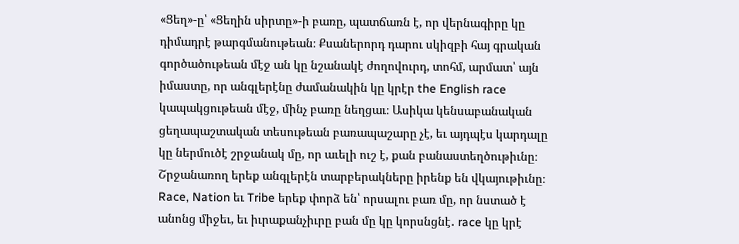«Ցեղ»-ը՝ «Ցեղին սիրտը»-ի բառը, պատճառն է, որ վերնագիրը կը դիմադրէ թարգմանութեան։ Քսաներորդ դարու սկիզբի հայ գրական գործածութեան մէջ ան կը նշանակէ ժողովուրդ, տոհմ, արմատ՝ այն իմաստը, որ անգլերէնը ժամանակին կը կրէր the English race կապակցութեան մէջ, մինչ բառը նեղցաւ։ Ասիկա կենսաբանական ցեղապաշտական տեսութեան բառապաշարը չէ, եւ այդպէս կարդալը կը ներմուծէ շրջանակ մը, որ աւելի ուշ է, քան բանաստեղծութիւնը։
Շրջանառող երեք անգլերէն տարբերակները իրենք են վկայութիւնը։ Race, Nation եւ Tribe երեք փորձ են՝ որսալու բառ մը, որ նստած է անոնց միջեւ, եւ իւրաքանչիւրը բան մը կը կորսնցնէ․ race կը կրէ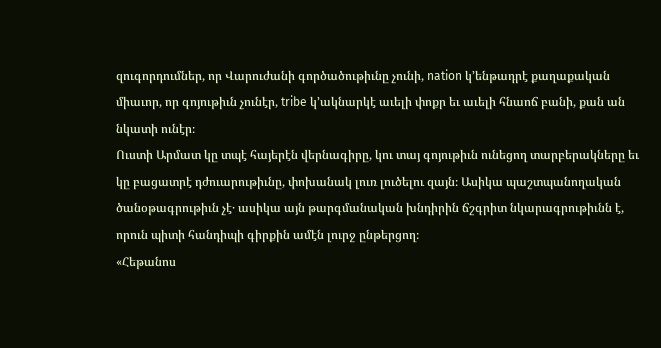զուգորդումներ, որ Վարուժանի գործածութիւնը չունի, nation կ՚ենթադրէ քաղաքական միաւոր, որ գոյութիւն չունէր, tribe կ՚ակնարկէ աւելի փոքր եւ աւելի հնաոճ բանի, քան ան նկատի ունէր։
Ուստի Արմատ կը տպէ հայերէն վերնագիրը, կու տայ գոյութիւն ունեցող տարբերակները եւ կը բացատրէ դժուարութիւնը, փոխանակ լուռ լուծելու զայն։ Ասիկա պաշտպանողական ծանօթագրութիւն չէ․ ասիկա այն թարգմանական խնդիրին ճշգրիտ նկարագրութիւնն է, որուն պիտի հանդիպի գիրքին ամէն լուրջ ընթերցող։
«Հեթանոս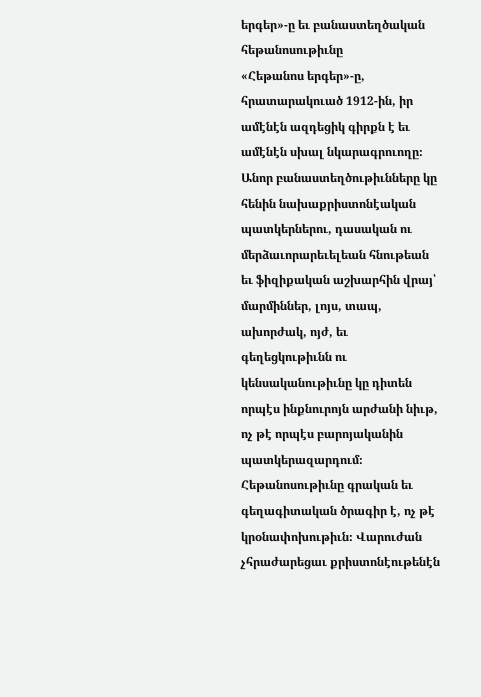երգեր»-ը եւ բանաստեղծական հեթանոսութիւնը
«Հեթանոս երգեր»-ը, հրատարակուած 1912-ին, իր ամէնէն ազդեցիկ գիրքն է եւ ամէնէն սխալ նկարագրուողը։ Անոր բանաստեղծութիւնները կը հենին նախաքրիստոնէական պատկերներու, դասական ու մերձաւորարեւելեան հնութեան եւ ֆիզիքական աշխարհին վրայ՝ մարմիններ, լոյս, տապ, ախորժակ, ոյժ, եւ գեղեցկութիւնն ու կենսականութիւնը կը դիտեն որպէս ինքնուրոյն արժանի նիւթ, ոչ թէ որպէս բարոյականին պատկերազարդում։
Հեթանոսութիւնը գրական եւ գեղագիտական ծրագիր է, ոչ թէ կրօնափոխութիւն։ Վարուժան չհրաժարեցաւ քրիստոնէութենէն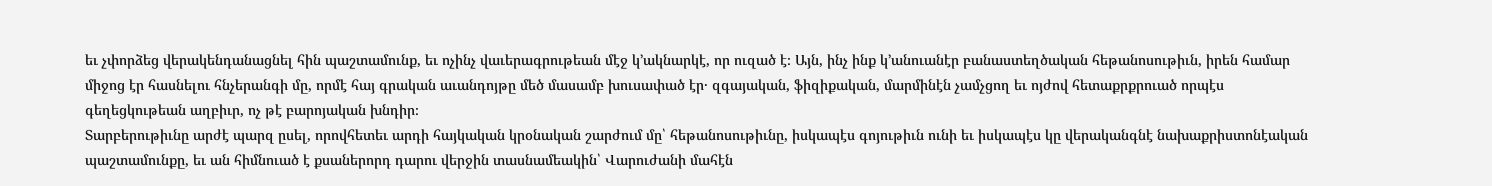եւ չփորձեց վերակենդանացնել հին պաշտամունք, եւ ոչինչ վաւերագրութեան մէջ կ՚ակնարկէ, որ ուզած է։ Այն, ինչ ինք կ՚անուանէր բանաստեղծական հեթանոսութիւն, իրեն համար միջոց էր հասնելու հնչերանգի մը, որմէ հայ գրական աւանդոյթը մեծ մասամբ խուսափած էր․ զգայական, ֆիզիքական, մարմինէն չամչցող եւ ոյժով հետաքրքրուած որպէս գեղեցկութեան աղբիւր, ոչ թէ բարոյական խնդիր։
Տարբերութիւնը արժէ պարզ ըսել, որովհետեւ արդի հայկական կրօնական շարժում մը՝ հեթանոսութիւնը, իսկապէս գոյութիւն ունի եւ իսկապէս կը վերականգնէ նախաքրիստոնէական պաշտամունքը, եւ ան հիմնուած է քսաներորդ դարու վերջին տասնամեակին՝ Վարուժանի մահէն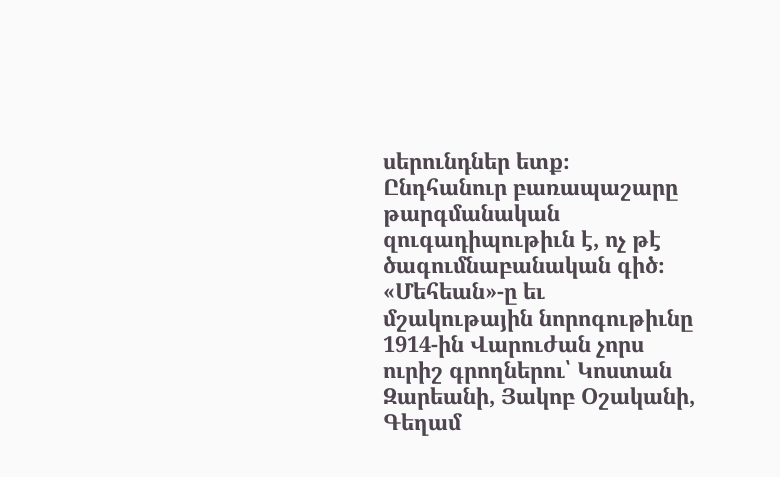սերունդներ ետք։ Ընդհանուր բառապաշարը թարգմանական զուգադիպութիւն է, ոչ թէ ծագումնաբանական գիծ։
«Մեհեան»-ը եւ մշակութային նորոգութիւնը
1914-ին Վարուժան չորս ուրիշ գրողներու՝ Կոստան Զարեանի, Յակոբ Օշականի, Գեղամ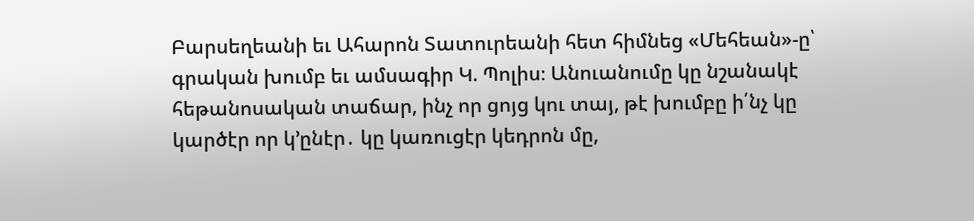Բարսեղեանի եւ Ահարոն Տատուրեանի հետ հիմնեց «Մեհեան»-ը՝ գրական խումբ եւ ամսագիր Կ. Պոլիս։ Անուանումը կը նշանակէ հեթանոսական տաճար, ինչ որ ցոյց կու տայ, թէ խումբը ի՛նչ կը կարծէր որ կ՚ընէր․ կը կառուցէր կեդրոն մը,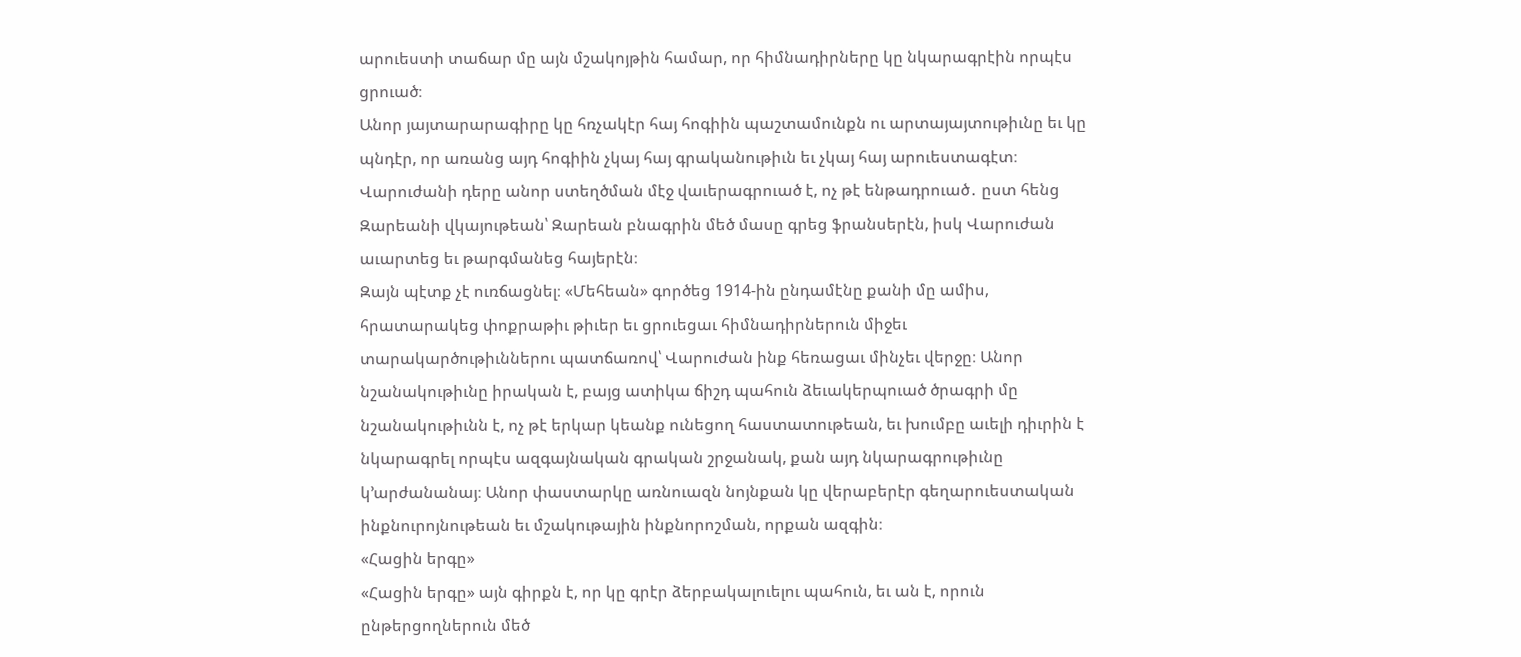արուեստի տաճար մը այն մշակոյթին համար, որ հիմնադիրները կը նկարագրէին որպէս ցրուած։
Անոր յայտարարագիրը կը հռչակէր հայ հոգիին պաշտամունքն ու արտայայտութիւնը եւ կը պնդէր, որ առանց այդ հոգիին չկայ հայ գրականութիւն եւ չկայ հայ արուեստագէտ։ Վարուժանի դերը անոր ստեղծման մէջ վաւերագրուած է, ոչ թէ ենթադրուած․ ըստ հենց Զարեանի վկայութեան՝ Զարեան բնագրին մեծ մասը գրեց ֆրանսերէն, իսկ Վարուժան աւարտեց եւ թարգմանեց հայերէն։
Զայն պէտք չէ ուռճացնել։ «Մեհեան» գործեց 1914-ին ընդամէնը քանի մը ամիս, հրատարակեց փոքրաթիւ թիւեր եւ ցրուեցաւ հիմնադիրներուն միջեւ տարակարծութիւններու պատճառով՝ Վարուժան ինք հեռացաւ մինչեւ վերջը։ Անոր նշանակութիւնը իրական է, բայց ատիկա ճիշդ պահուն ձեւակերպուած ծրագրի մը նշանակութիւնն է, ոչ թէ երկար կեանք ունեցող հաստատութեան, եւ խումբը աւելի դիւրին է նկարագրել որպէս ազգայնական գրական շրջանակ, քան այդ նկարագրութիւնը կ՚արժանանայ։ Անոր փաստարկը առնուազն նոյնքան կը վերաբերէր գեղարուեստական ինքնուրոյնութեան եւ մշակութային ինքնորոշման, որքան ազգին։
«Հացին երգը»
«Հացին երգը» այն գիրքն է, որ կը գրէր ձերբակալուելու պահուն, եւ ան է, որուն ընթերցողներուն մեծ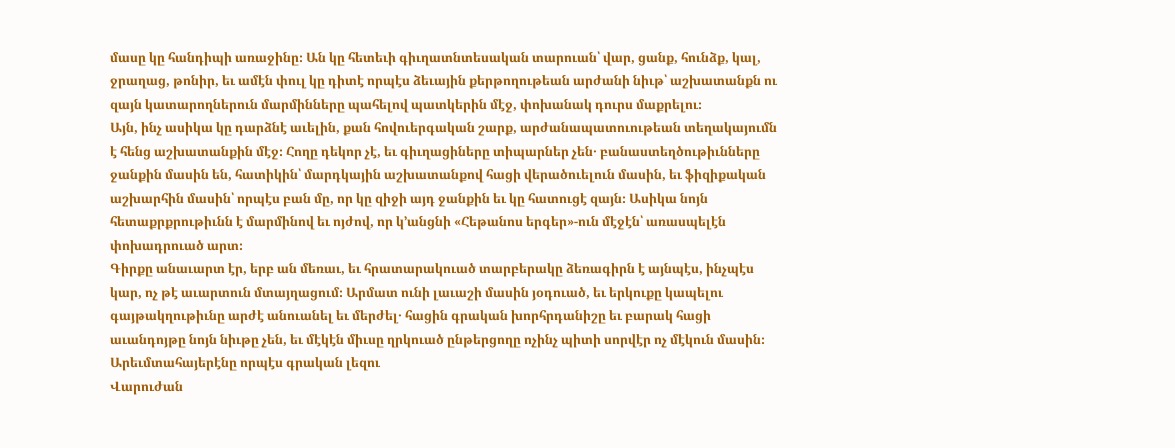մասը կը հանդիպի առաջինը։ Ան կը հետեւի գիւղատնտեսական տարուան՝ վար, ցանք, հունձք, կալ, ջրաղաց, թոնիր, եւ ամէն փուլ կը դիտէ որպէս ձեւային քերթողութեան արժանի նիւթ՝ աշխատանքն ու զայն կատարողներուն մարմինները պահելով պատկերին մէջ, փոխանակ դուրս մաքրելու։
Այն, ինչ ասիկա կը դարձնէ աւելին, քան հովուերգական շարք, արժանապատուութեան տեղակայումն է հենց աշխատանքին մէջ։ Հողը դեկոր չէ, եւ գիւղացիները տիպարներ չեն․ բանաստեղծութիւնները ջանքին մասին են, հատիկին՝ մարդկային աշխատանքով հացի վերածուելուն մասին, եւ ֆիզիքական աշխարհին մասին՝ որպէս բան մը, որ կը զիջի այդ ջանքին եւ կը հատուցէ զայն։ Ասիկա նոյն հետաքրքրութիւնն է մարմինով եւ ոյժով, որ կ՚անցնի «Հեթանոս երգեր»-ուն մէջէն՝ առասպելէն փոխադրուած արտ։
Գիրքը անաւարտ էր, երբ ան մեռաւ, եւ հրատարակուած տարբերակը ձեռագիրն է այնպէս, ինչպէս կար, ոչ թէ աւարտուն մտայղացում։ Արմատ ունի լաւաշի մասին յօդուած, եւ երկուքը կապելու գայթակղութիւնը արժէ անուանել եւ մերժել․ հացին գրական խորհրդանիշը եւ բարակ հացի աւանդոյթը նոյն նիւթը չեն, եւ մէկէն միւսը ղրկուած ընթերցողը ոչինչ պիտի սորվէր ոչ մէկուն մասին։
Արեւմտահայերէնը որպէս գրական լեզու
Վարուժան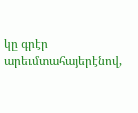կը գրէր արեւմտահայերէնով,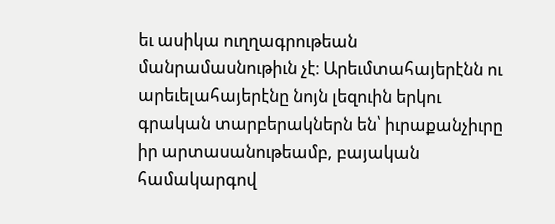եւ ասիկա ուղղագրութեան մանրամասնութիւն չէ։ Արեւմտահայերէնն ու արեւելահայերէնը նոյն լեզուին երկու գրական տարբերակներն են՝ իւրաքանչիւրը իր արտասանութեամբ, բայական համակարգով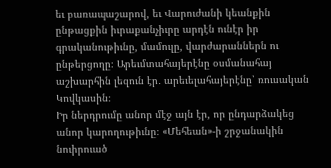եւ բառապաշարով, եւ Վարուժանի կեանքին ընթացքին իւրաքանչիւրը արդէն ունէր իր գրականութիւնը, մամուլը, վարժարաններն ու ընթերցողը։ Արեւմտահայերէնը օսմանահայ աշխարհին լեզուն էր․ արեւելահայերէնը՝ ռուսական Կովկասին։
Իր ներդրումը անոր մէջ այն էր, որ ընդարձակեց անոր կարողութիւնը։ «Մեհեան»-ի շրջանակին նուիրուած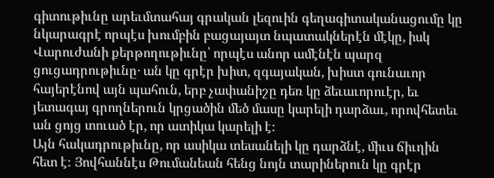գիտութիւնը արեւմտահայ գրական լեզուին գեղագիտականացումը կը նկարագրէ որպէս խումբին բացայայտ նպատակներէն մէկը, իսկ Վարուժանի քերթողութիւնը՝ որպէս անոր ամէնէն պարզ ցուցադրութիւնը․ ան կը գրէր խիտ, զգայական, խիստ գունաւոր հայերէնով այն պահուն, երբ չափանիշը դեռ կը ձեւաւորուէր, եւ յետագայ գրողներուն կրցածին մեծ մասը կարելի դարձաւ, որովհետեւ ան ցոյց տուած էր, որ ատիկա կարելի է։
Այն հակադրութիւնը, որ ասիկա տեսանելի կը դարձնէ, միւս ճիւղին հետ է։ Յովհաննէս Թումանեան հենց նոյն տարիներուն կը գրէր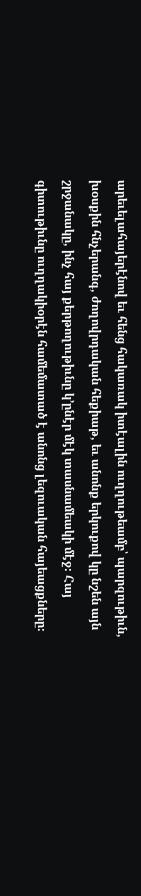արեւելահայերէնով եւ հենց հակառակ իտէալին ուղղութեամբ՝ պարզութիւն, խօսքին հնչերանգ, ժողովրդական հեքիաթ, եւ անոնք երկուքով կը նշեն այն շրջանակը, ինչ հայ քերթողութիւնը կ՚ընէր մէկ տասնամեակի մէջ։ Հայ գիտութիւնը ուղղակիօրէն համեմատած է անոնց լեզուական հայեացքները։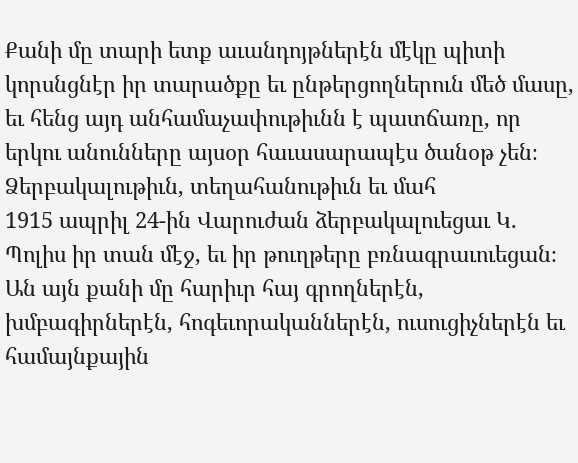Քանի մը տարի ետք աւանդոյթներէն մէկը պիտի կորսնցնէր իր տարածքը եւ ընթերցողներուն մեծ մասը, եւ հենց այդ անհամաչափութիւնն է պատճառը, որ երկու անունները այսօր հաւասարապէս ծանօթ չեն։
Ձերբակալութիւն, տեղահանութիւն եւ մահ
1915 ապրիլ 24-ին Վարուժան ձերբակալուեցաւ Կ. Պոլիս իր տան մէջ, եւ իր թուղթերը բռնագրաւուեցան։ Ան այն քանի մը հարիւր հայ գրողներէն, խմբագիրներէն, հոգեւորականներէն, ուսուցիչներէն եւ համայնքային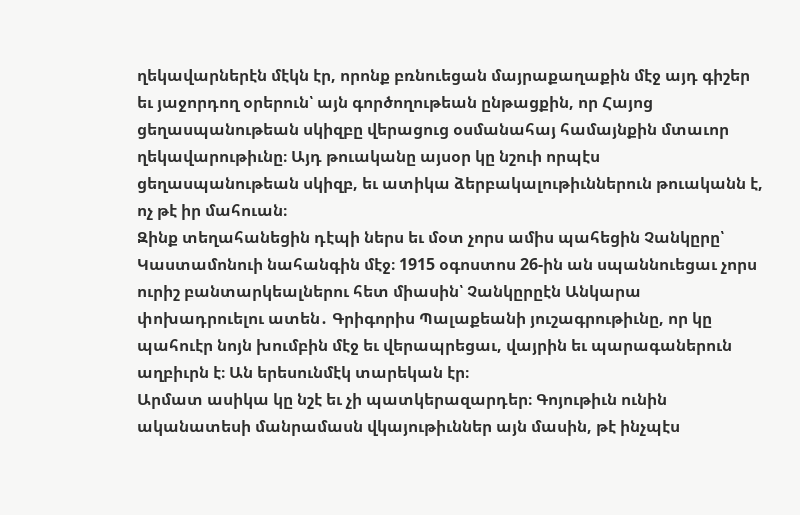ղեկավարներէն մէկն էր, որոնք բռնուեցան մայրաքաղաքին մէջ այդ գիշեր եւ յաջորդող օրերուն՝ այն գործողութեան ընթացքին, որ Հայոց ցեղասպանութեան սկիզբը վերացուց օսմանահայ համայնքին մտաւոր ղեկավարութիւնը։ Այդ թուականը այսօր կը նշուի որպէս ցեղասպանութեան սկիզբ, եւ ատիկա ձերբակալութիւններուն թուականն է, ոչ թէ իր մահուան։
Զինք տեղահանեցին դէպի ներս եւ մօտ չորս ամիս պահեցին Չանկըրը՝ Կաստամոնուի նահանգին մէջ։ 1915 օգոստոս 26-ին ան սպաննուեցաւ չորս ուրիշ բանտարկեալներու հետ միասին՝ Չանկըրըէն Անկարա փոխադրուելու ատեն․ Գրիգորիս Պալաքեանի յուշագրութիւնը, որ կը պահուէր նոյն խումբին մէջ եւ վերապրեցաւ, վայրին եւ պարագաներուն աղբիւրն է։ Ան երեսունմէկ տարեկան էր։
Արմատ ասիկա կը նշէ եւ չի պատկերազարդեր։ Գոյութիւն ունին ականատեսի մանրամասն վկայութիւններ այն մասին, թէ ինչպէս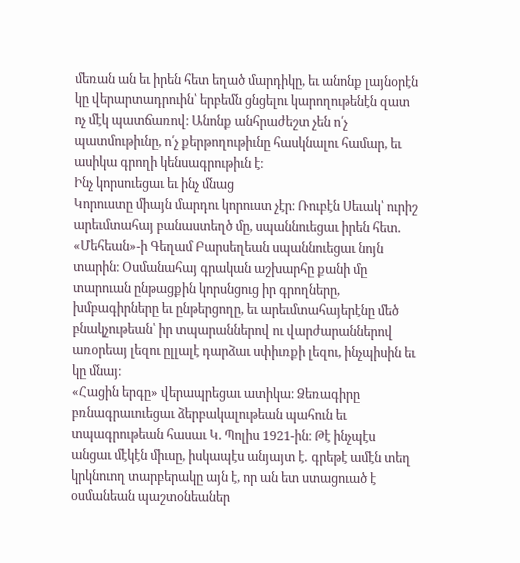մեռան ան եւ իրեն հետ եղած մարդիկը, եւ անոնք լայնօրէն կը վերարտադրուին՝ երբեմն ցնցելու կարողութենէն զատ ոչ մէկ պատճառով։ Անոնք անհրաժեշտ չեն ո՛չ պատմութիւնը, ո՛չ քերթողութիւնը հասկնալու համար, եւ ասիկա գրողի կենսագրութիւն է։
Ինչ կորսուեցաւ եւ ինչ մնաց
Կորուստը միայն մարդու կորուստ չէր։ Ռուբէն Սեւակ՝ ուրիշ արեւմտահայ բանաստեղծ մը, սպաննուեցաւ իրեն հետ․ «Մեհեան»-ի Գեղամ Բարսեղեան սպաննուեցաւ նոյն տարին։ Օսմանահայ գրական աշխարհը քանի մը տարուան ընթացքին կորսնցուց իր գրողները, խմբագիրները եւ ընթերցողը, եւ արեւմտահայերէնը մեծ բնակչութեան՝ իր տպարաններով ու վարժարաններով առօրեայ լեզու ըլլալէ դարձաւ սփիւռքի լեզու, ինչպիսին եւ կը մնայ։
«Հացին երգը» վերապրեցաւ ատիկա։ Ձեռագիրը բռնագրաւուեցաւ ձերբակալութեան պահուն եւ տպագրութեան հասաւ Կ. Պոլիս 1921-ին։ Թէ ինչպէս անցաւ մէկէն միւսը, իսկապէս անյայտ է․ գրեթէ ամէն տեղ կրկնուող տարբերակը այն է, որ ան ետ ստացուած է օսմանեան պաշտօնեաներ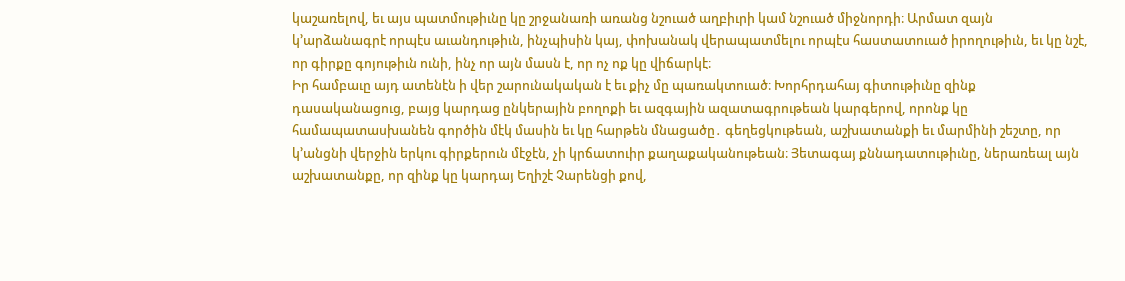կաշառելով, եւ այս պատմութիւնը կը շրջանառի առանց նշուած աղբիւրի կամ նշուած միջնորդի։ Արմատ զայն կ՚արձանագրէ որպէս աւանդութիւն, ինչպիսին կայ, փոխանակ վերապատմելու որպէս հաստատուած իրողութիւն, եւ կը նշէ, որ գիրքը գոյութիւն ունի, ինչ որ այն մասն է, որ ոչ ոք կը վիճարկէ։
Իր համբաւը այդ ատենէն ի վեր շարունակական է եւ քիչ մը պառակտուած։ Խորհրդահայ գիտութիւնը զինք դասականացուց, բայց կարդաց ընկերային բողոքի եւ ազգային ազատագրութեան կարգերով, որոնք կը համապատասխանեն գործին մէկ մասին եւ կը հարթեն մնացածը․ գեղեցկութեան, աշխատանքի եւ մարմինի շեշտը, որ կ՚անցնի վերջին երկու գիրքերուն մէջէն, չի կրճատուիր քաղաքականութեան։ Յետագայ քննադատութիւնը, ներառեալ այն աշխատանքը, որ զինք կը կարդայ Եղիշէ Չարենցի քով,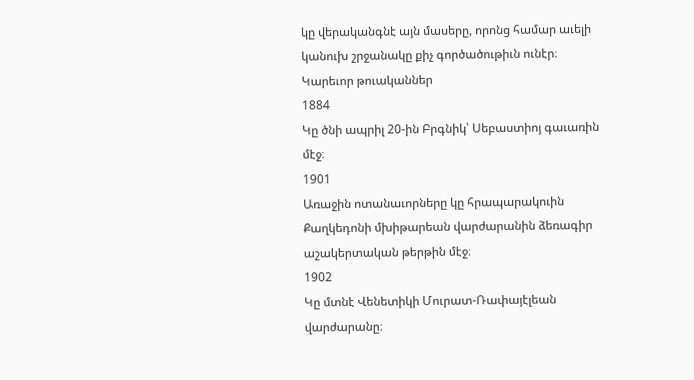կը վերականգնէ այն մասերը, որոնց համար աւելի կանուխ շրջանակը քիչ գործածութիւն ունէր։
Կարեւոր թուականներ
1884
Կը ծնի ապրիլ 20-ին Բրգնիկ՝ Սեբաստիոյ գաւառին մէջ։
1901
Առաջին ոտանաւորները կը հրապարակուին Քաղկեդոնի մխիթարեան վարժարանին ձեռագիր աշակերտական թերթին մէջ։
1902
Կը մտնէ Վենետիկի Մուրատ-Ռափայէլեան վարժարանը։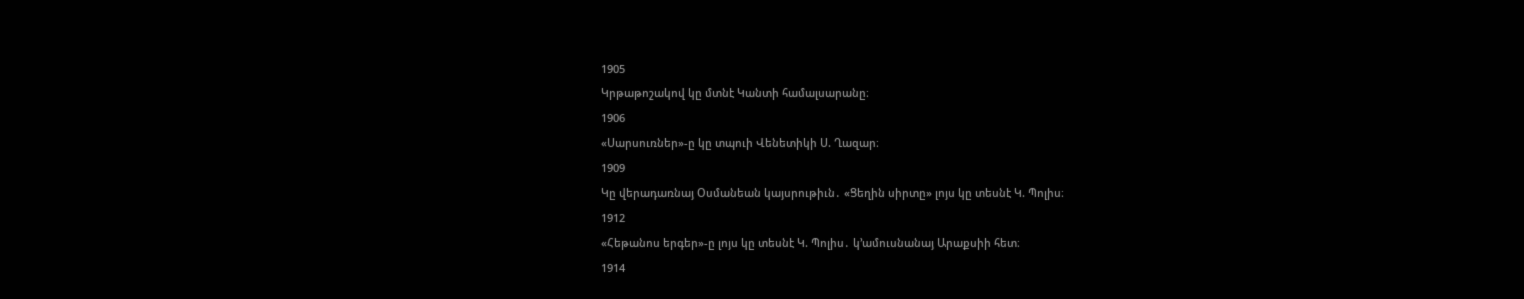1905
Կրթաթոշակով կը մտնէ Կանտի համալսարանը։
1906
«Սարսուռներ»-ը կը տպուի Վենետիկի Ս. Ղազար։
1909
Կը վերադառնայ Օսմանեան կայսրութիւն․ «Ցեղին սիրտը» լոյս կը տեսնէ Կ. Պոլիս։
1912
«Հեթանոս երգեր»-ը լոյս կը տեսնէ Կ. Պոլիս․ կ՚ամուսնանայ Արաքսիի հետ։
1914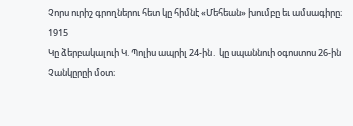Չորս ուրիշ գրողներու հետ կը հիմնէ «Մեհեան» խումբը եւ ամսագիրը։
1915
Կը ձերբակալուի Կ. Պոլիս ապրիլ 24-ին․ կը սպաննուի օգոստոս 26-ին Չանկըրըի մօտ։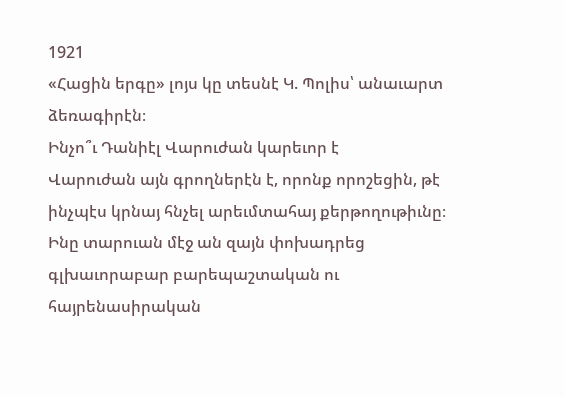1921
«Հացին երգը» լոյս կը տեսնէ Կ. Պոլիս՝ անաւարտ ձեռագիրէն։
Ինչո՞ւ Դանիէլ Վարուժան կարեւոր է
Վարուժան այն գրողներէն է, որոնք որոշեցին, թէ ինչպէս կրնայ հնչել արեւմտահայ քերթողութիւնը։ Ինը տարուան մէջ ան զայն փոխադրեց գլխաւորաբար բարեպաշտական ու հայրենասիրական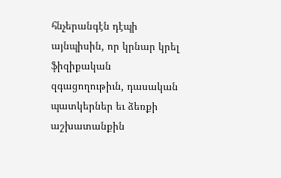հնչերանգէն դէպի այնպիսին, որ կրնար կրել ֆիզիքական զգացողութիւն, դասական պատկերներ եւ ձեռքի աշխատանքին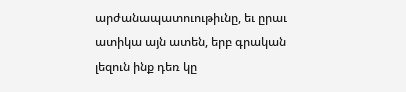արժանապատուութիւնը, եւ ըրաւ ատիկա այն ատեն, երբ գրական լեզուն ինք դեռ կը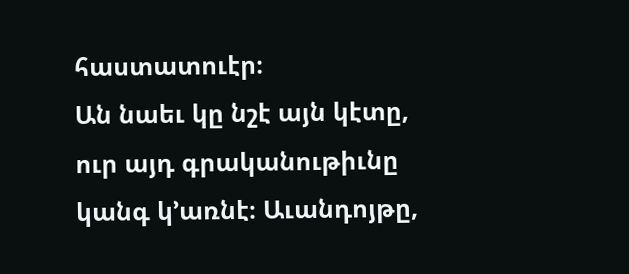հաստատուէր։
Ան նաեւ կը նշէ այն կէտը, ուր այդ գրականութիւնը կանգ կ՚առնէ։ Աւանդոյթը,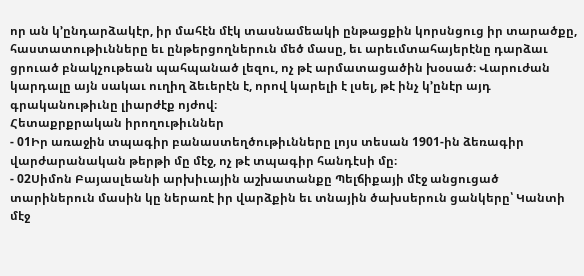որ ան կ՚ընդարձակէր, իր մահէն մէկ տասնամեակի ընթացքին կորսնցուց իր տարածքը, հաստատութիւնները եւ ընթերցողներուն մեծ մասը, եւ արեւմտահայերէնը դարձաւ ցրուած բնակչութեան պահպանած լեզու, ոչ թէ արմատացածին խօսած։ Վարուժան կարդալը այն սակաւ ուղիղ ձեւերէն է, որով կարելի է լսել, թէ ինչ կ՚ընէր այդ գրականութիւնը լիարժէք ոյժով։
Հետաքրքրական իրողութիւններ
- 01Իր առաջին տպագիր բանաստեղծութիւնները լոյս տեսան 1901-ին ձեռագիր վարժարանական թերթի մը մէջ, ոչ թէ տպագիր հանդէսի մը։
- 02Սիմոն Բայասլեանի արխիւային աշխատանքը Պելճիքայի մէջ անցուցած տարիներուն մասին կը ներառէ իր վարձքին եւ տնային ծախսերուն ցանկերը՝ Կանտի մէջ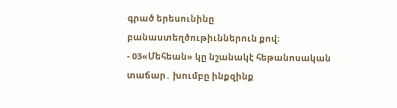գրած երեսունինը բանաստեղծութիւններուն քով։
- 03«Մեհեան» կը նշանակէ հեթանոսական տաճար․ խումբը ինքզինք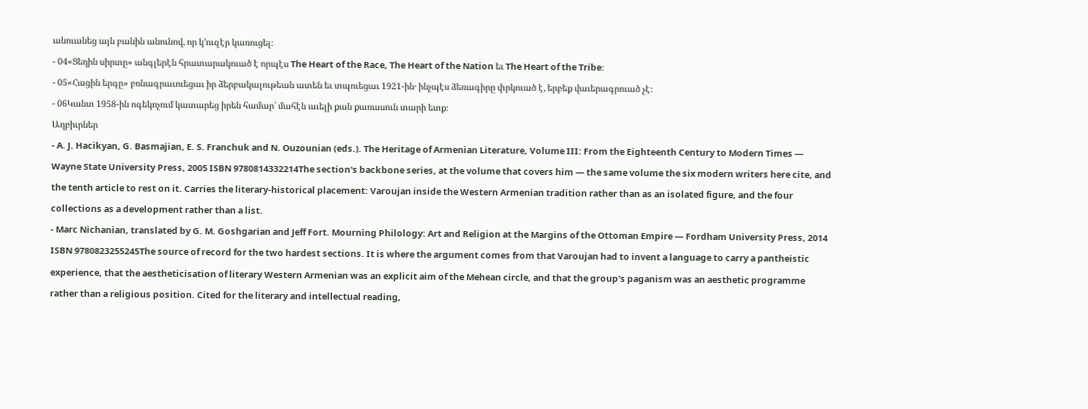անուանեց այն բանին անունով, որ կ՚ուզէր կառուցել։
- 04«Ցեղին սիրտը» անգլերէն հրատարակուած է որպէս The Heart of the Race, The Heart of the Nation եւ The Heart of the Tribe։
- 05«Հացին երգը» բռնագրաւուեցաւ իր ձերբակալութեան ատեն եւ տպուեցաւ 1921-ին․ ինչպէս ձեռագիրը փրկուած է, երբեք վաւերագրուած չէ։
- 06Կանտ 1958-ին ոգեկոչում կատարեց իրեն համար՝ մահէն աւելի քան քառասուն տարի ետք։
Աղբիւրներ
- A. J. Hacikyan, G. Basmajian, E. S. Franchuk and N. Ouzounian (eds.). The Heritage of Armenian Literature, Volume III: From the Eighteenth Century to Modern Times — Wayne State University Press, 2005 ISBN 9780814332214The section's backbone series, at the volume that covers him — the same volume the six modern writers here cite, and the tenth article to rest on it. Carries the literary-historical placement: Varoujan inside the Western Armenian tradition rather than as an isolated figure, and the four collections as a development rather than a list.
- Marc Nichanian, translated by G. M. Goshgarian and Jeff Fort. Mourning Philology: Art and Religion at the Margins of the Ottoman Empire — Fordham University Press, 2014 ISBN 9780823255245The source of record for the two hardest sections. It is where the argument comes from that Varoujan had to invent a language to carry a pantheistic experience, that the aestheticisation of literary Western Armenian was an explicit aim of the Mehean circle, and that the group's paganism was an aesthetic programme rather than a religious position. Cited for the literary and intellectual reading,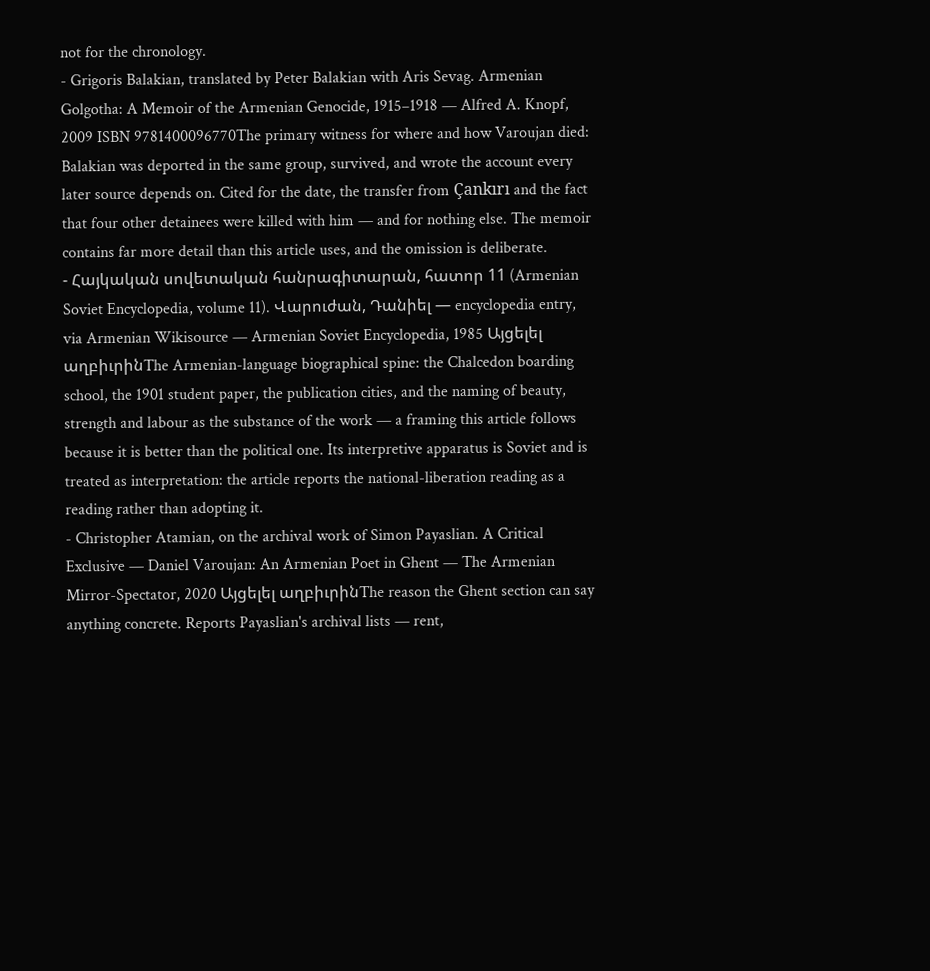not for the chronology.
- Grigoris Balakian, translated by Peter Balakian with Aris Sevag. Armenian Golgotha: A Memoir of the Armenian Genocide, 1915–1918 — Alfred A. Knopf, 2009 ISBN 9781400096770The primary witness for where and how Varoujan died: Balakian was deported in the same group, survived, and wrote the account every later source depends on. Cited for the date, the transfer from Çankırı and the fact that four other detainees were killed with him — and for nothing else. The memoir contains far more detail than this article uses, and the omission is deliberate.
- Հայկական սովետական հանրագիտարան, հատոր 11 (Armenian Soviet Encyclopedia, volume 11). Վարուժան, Դանիել — encyclopedia entry, via Armenian Wikisource — Armenian Soviet Encyclopedia, 1985 Այցելել աղբիւրինThe Armenian-language biographical spine: the Chalcedon boarding school, the 1901 student paper, the publication cities, and the naming of beauty, strength and labour as the substance of the work — a framing this article follows because it is better than the political one. Its interpretive apparatus is Soviet and is treated as interpretation: the article reports the national-liberation reading as a reading rather than adopting it.
- Christopher Atamian, on the archival work of Simon Payaslian. A Critical Exclusive — Daniel Varoujan: An Armenian Poet in Ghent — The Armenian Mirror-Spectator, 2020 Այցելել աղբիւրինThe reason the Ghent section can say anything concrete. Reports Payaslian's archival lists — rent,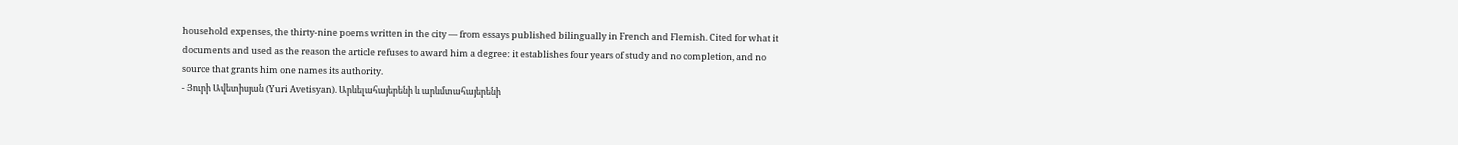household expenses, the thirty-nine poems written in the city — from essays published bilingually in French and Flemish. Cited for what it documents and used as the reason the article refuses to award him a degree: it establishes four years of study and no completion, and no source that grants him one names its authority.
- Յուրի Ավետիսյան (Yuri Avetisyan). Արևելահայերենի և արևմտահայերենի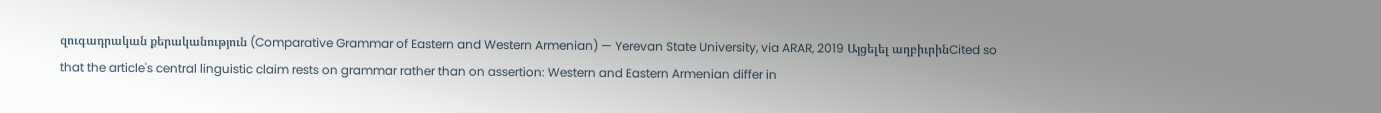զուգադրական քերականություն (Comparative Grammar of Eastern and Western Armenian) — Yerevan State University, via ARAR, 2019 Այցելել աղբիւրինCited so that the article's central linguistic claim rests on grammar rather than on assertion: Western and Eastern Armenian differ in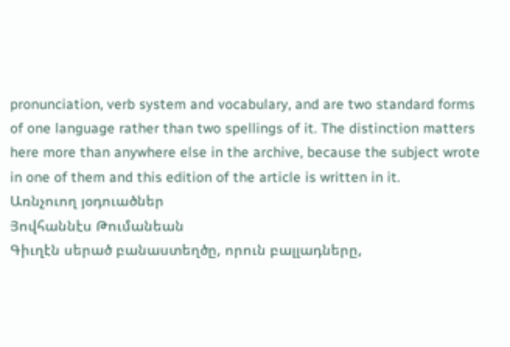pronunciation, verb system and vocabulary, and are two standard forms of one language rather than two spellings of it. The distinction matters here more than anywhere else in the archive, because the subject wrote in one of them and this edition of the article is written in it.
Առնչուող յօդուածներ
Յովհաննէս Թումանեան
Գիւղէն սերած բանաստեղծը, որուն բալլադները,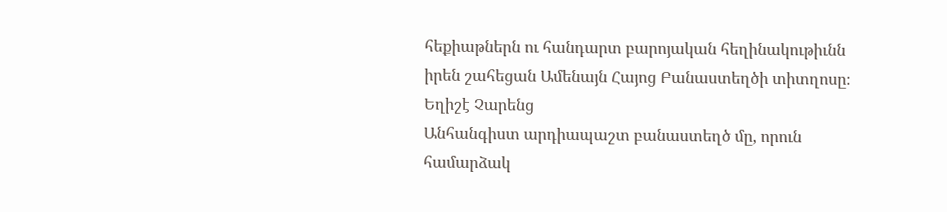հեքիաթներն ու հանդարտ բարոյական հեղինակութիւնն իրեն շահեցան Ամենայն Հայոց Բանաստեղծի տիտղոսը։
Եղիշէ Չարենց
Անհանգիստ արդիապաշտ բանաստեղծ մը, որուն համարձակ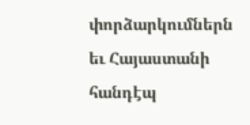փորձարկումներն եւ Հայաստանի հանդէպ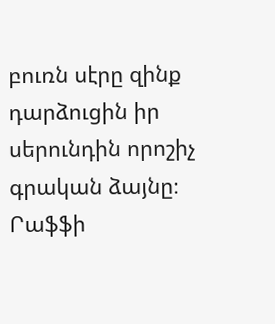բուռն սէրը զինք դարձուցին իր սերունդին որոշիչ գրական ձայնը։
Րաֆֆի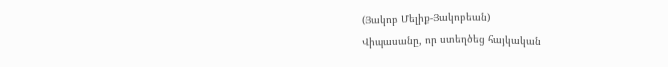(Յակոբ Մելիք-Յակոբեան)
Վիպասանը, որ ստեղծեց հայկական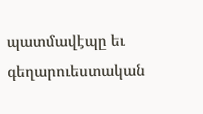պատմավէպը եւ գեղարուեստական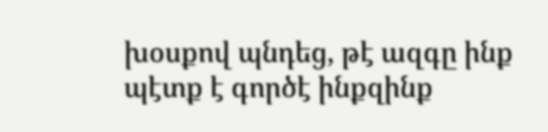խօսքով պնդեց, թէ ազգը ինք պէտք է գործէ ինքզինք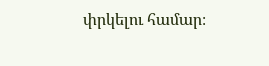փրկելու համար։